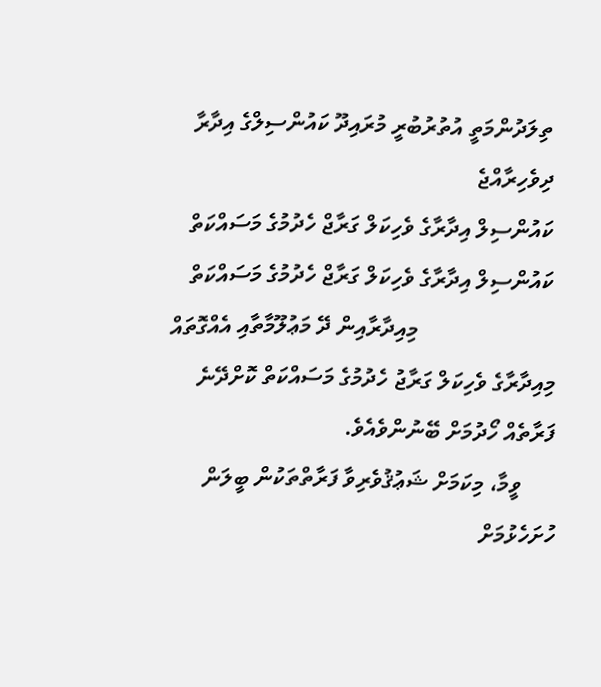ތިލަދުންމަތީ އުތުރުބުރީ މުރައިދޫ ކައުންސިލްގެ އިދާރާ
ދިވެހިރާއްޖެ
ކައުންސިލް އިދާރާގެ ވެހިކަލް ގަރާޖް ހެދުމުގެ މަސައްކަތް
ކައުންސިލް އިދާރާގެ ވެހިކަލް ގަރާޖް ހެދުމުގެ މަސައްކަތް
                        މިއިދާރާއިން ދޭ މަޢުލޫމާތާއި އެއްގޮތައް  މިއިދާރާގެ ވެހިކަލް ގަރާޖު ހެދުމުގެ މަސައްކަތް ކޮށްދޭނެ ފަރާތެއް ހޯދުމަށް ބޭނުންވެއެވެ.
      ވީމާ، މިކަމަށް ޝަޢުޤުވެރިވާ ފަރާތްތަކުން ބީލަން ހުށަހެޅުމަށް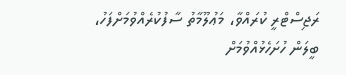ރަޖިސްޓްރީ ކުރައްވާ، މަޢުލޫމާތު ސާފުކުރެއްވުމަށްފަހު، ބީލަން ހުށަހެޅުއްވުމަށް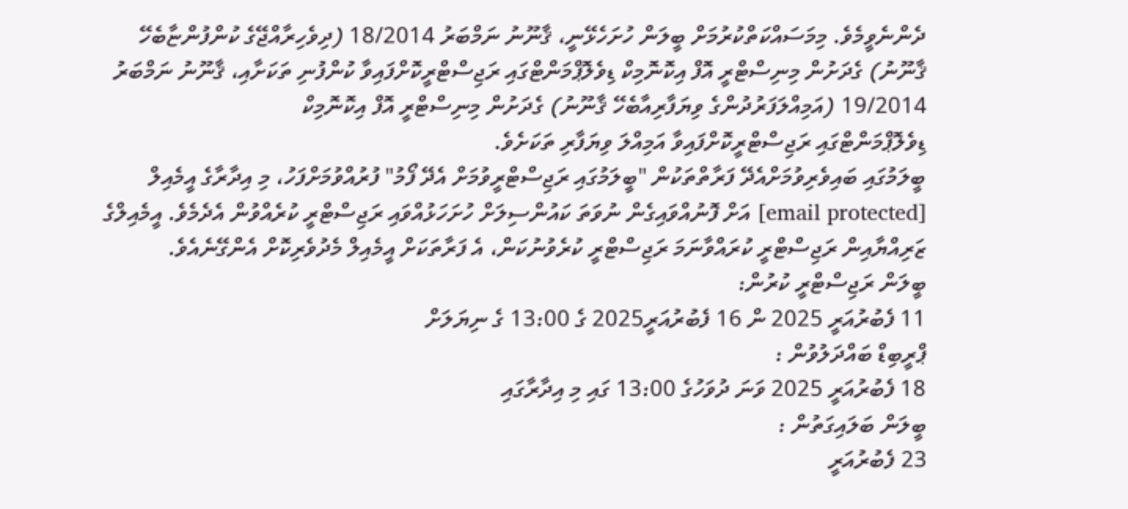ދެންނެވީމެވެ. މިމަސައްކަތްކުރުމަށް ބީލަން ހުށަހެޅޭނީ، ޤާނޫނު ނަމްބަރު 18/2014 (ދިވެހިރާއްޖޭގެ ކުންފުންޏާބެހޭ ޤާނޫނު) ގެދަށުން މިނިސްޓްރީ އޮފް އިކޮނޮމިކް ޑިވެލޮޕްމަންޓްގައި ރަޖިސްޓްރީކޮށްފައިވާ ކުންފުނި ތަކަށާއި، ޤާނޫނު ނަމްބަރު 19/2014 (އަމިއްލަފަރުދުންގެ ވިޔަފާރިއާބެހޭ ޤާނޫނު) ގެދަށުން މިނިސްޓްރީ އޮފް އިކޮނޮމިކް
ޑިވެލޮޕްމަންޓްގައި ރަޖިސްޓްރީކޮށްފައިވާ އަމިއްލަ ވިޔަފާރި ތަކަށެވެ.
ބީލަމުގައި ބައިވެރިވުމަށްއެދޭ ފަރާތްތަކުން "ބީލަމުގައި ރަޖިސްޓްރީވުމަށް އެދޭ ފޯމު" ފުރުއްވުމަށްފަހު، މި އިދާރާގެ އީމެއިލް [email protected] އަށް ފޮނުއްވައިގެން ނުވަތަ ކައުންސިލަށް ހުށަހަޅުއްވައި ރަޖިސްޓްރީ ކުރެއްވުން އެދެމެވެ. އީމެއިލްގެ ޒަރިއްޔާއިން ރަޖިސްޓްރީ ކުރައްވާނަމަ ރަޖިސްޓްރީ ކުރެވުނުކަން، އެ ފަރާތަކަށް އީމެއިލް މެދުވެރިކޮށް އެންގޭނެއެވެ.
ބީލަން ރަޖިސްޓްރީ ކުރުން:
11 ފެބުރުއަރީ 2025 ން 16 ފެބުރުއަރީ2025 ގެ 13:00 ގެ ނިޔަލަށް
ޕްރީބިޑް ބައްދަލުވުން :
18 ފެބުރުއަރީ 2025 ވަނަ ދުވަހުގެ 13:00 ގައި މި އިދާރާގައި
ބީލަން ބަލައިގަތުން :
23 ފެބުރުއަރީ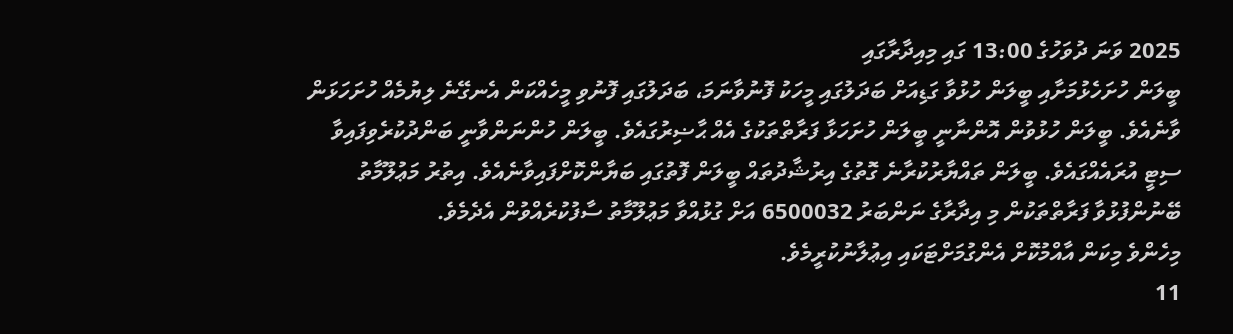2025 ވަނަ ދުވަހުގެ 13:00 ގައި މިއިދާރާގައި
ބީލަން ހުށަހެޅުމަށާއި ބީލަން ހުޅުވާ ގަޑިއަށް ބަދަލުގައި މީހަކު ފޮނުވާނަމަ، ބަދަލުގައި ފޮނުވި މީހެއްކަން އެނގޭނެ ލިޔުމެއް ހުށަހަޅަން ވާނެއެވެ. ބީލަން ހުޅުވުން އޮންނާނީ ބީލަން ހުށަހަޅާ ފަރާތްތަކުގެ އެއް ޙާޟިރުގައެވެ. ބީލަން ހުންނަންވާނީ ބަންދުކުރެވިފައިވާ ސިޓީ އުރައެއްގައެވެ. ބީލަން ތައްޔާރުކުރާނެ ގޮތުގެ އިރުޝާދުތައް ބީލަން ފޮތުގައި ބަޔާންކޮށްފައިވާނެއެވެ. އިތުރު މަޢުލޫމާތު ބޭނުންފުޅުވާ ފަރާތްތަކުން މި އިދާރާގެ ނަންބަރު 6500032 އަށް ގުޅުއްވާ މަޢުލޫމާތު ސާފުކުރެއްވުން އެދެމެވެ.
މިހެންވެ މިކަން އާއްމުކޮށް އެންގުމަށްޓަކައި އިޢުލާނުކުރީމެވެ.
11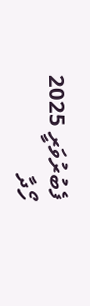ފެބުރުވަރީ 2025
ހޯދާ